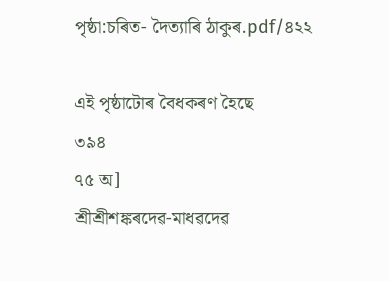পৃষ্ঠা:চৰিত- দৈত্যাৰি ঠাকুৰ.pdf/৪২২

এই পৃষ্ঠাটোৰ বৈধকৰণ হৈছে
৩৯৪
৭৫ অ]
শ্ৰীশ্ৰীশঙ্কৰদেৱ-মাধৱদেৱ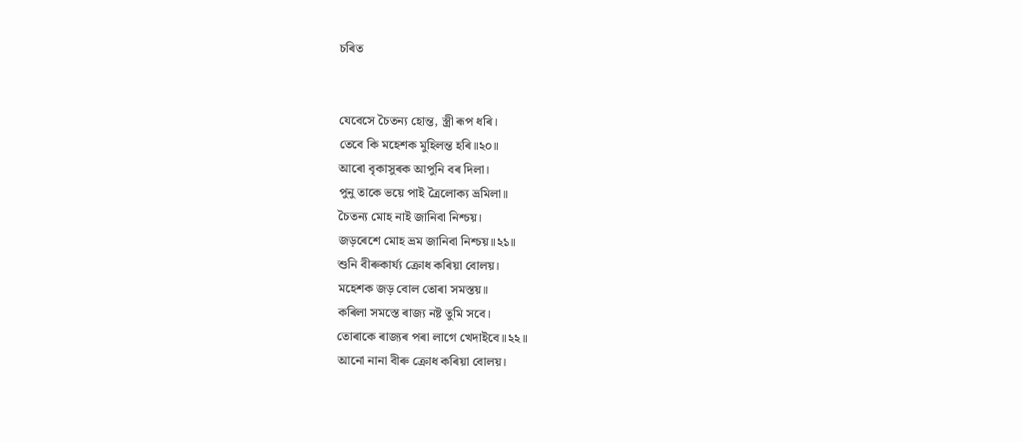চৰিত


যেবেসে চৈতন্য হোন্ত, স্ত্ৰী ৰূপ ধৰি।
তেবে কি মহেশক মুহিলন্ত হৰি॥২০॥
আৰো বৃকাসুৰক আপুনি বৰ দিলা।
পুনু তাকে ভয়ে পাই ত্ৰৈলোক্য ভ্ৰমিলা॥
চৈতন্য মোহ নাই জানিবা নিশ্চয়।
জড়ৰেশে মোহ ভ্ৰম জানিবা নিশ্চয়॥২১॥
শুনি বীৰুকাৰ্য্য ক্ৰোধ কৰিয়া বোলয়।
মহেশক জড় বোল তোৰা সমস্তয়॥
কৰিলা সমস্তে ৰাজ্য নষ্ট তুমি সবে।
তোৰাকে ৰাজ্যৰ পৰা লাগে খেদাইবে॥২২॥
আনো নানা বীৰু ক্ৰোধ কৰিয়া বোলয়।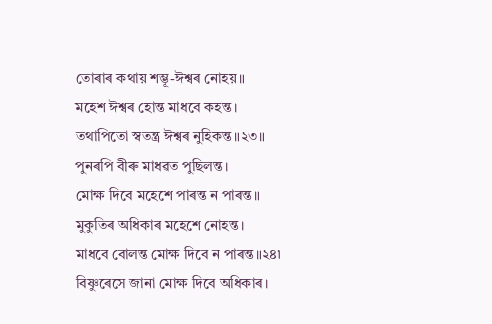তোৰাৰ কথায় শম্ভূ-ঈশ্বৰ নোহয়॥
মহেশ ঈশ্বৰ হোন্ত মাধবে কহন্ত।
তথাপিতো স্বতন্ত্ৰ ঈশ্বৰ নুহিকন্ত॥২৩॥
পুনৰপি বীৰু মাধৱত পুছিলন্ত।
মোক্ষ দিবে মহেশে পাৰন্ত ন পাৰন্ত॥
মুকুতিৰ অধিকাৰ মহেশে নোহন্ত।
মাধবে বোলন্ত মোক্ষ দিবে ন পাৰন্ত॥২৪৷
বিষ্ণুৰেসে জানা মোক্ষ দিবে অধিকাৰ।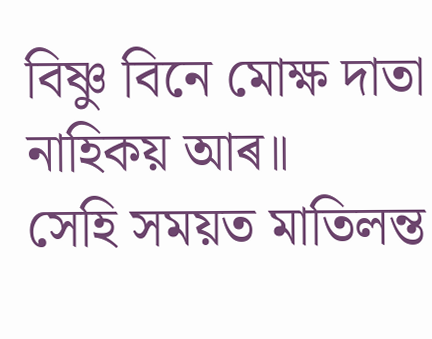বিষ্ণু বিনে মোক্ষ দাতা নাহিকয় আৰ॥
সেহি সময়ত মাতিলন্ত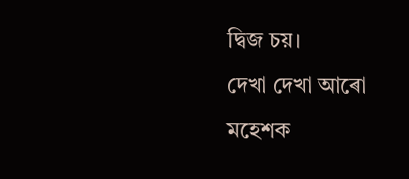দ্বিজ চয়।
দেখা দেখা আৰো মহেশক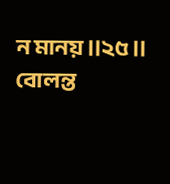ন মানয়॥২৫॥
বোলন্ত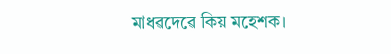মাধৱদেৱে কিয় মহেশক।